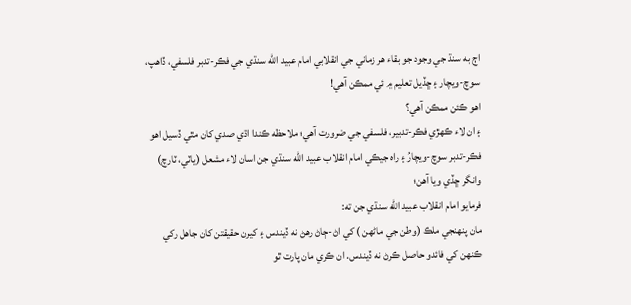اڄ به سنڌ جي وجود جو بقاء هر زماني جي انقلابي امام عبيد الله سنڌي جي فڪر-تدبر فلسفي، ڏاهپ، سوچ-ويچار ۽ ڇڏيل تعليم ۾ ئي ممڪن آهي!
اهو ڪئن ممڪن آهي؟
۽ ان لاء ڪهڙي فڪر-تدبير، فلسفي جي ضرورت آهي؛ ملاحظه ڪندا اڌي صدي کان مٿي ڏسيل اهو فڪر-تدبر سوچ-ويچارُ ۽ راه جيڪي امام انقلاب عبيد الله سنڌي جن اسان لاء مشعل (ياٽي، ٽارچ) وانگر ڇڏي ويا آهن؛
فرمايو امام انقلاب عبيد الله سنڌي جن ته:
مان پنهنجي ملڪ (وطن جي ماڻهن ) کي اڻ-ڄاڻ رهڻ نه ڏيندس ۽ کيرن حقيقتن کان جاهل رکي ڪنهن کي فائدو حاصل ڪرڻ نه ڏيندس. ان ڪري مان پارت ٿو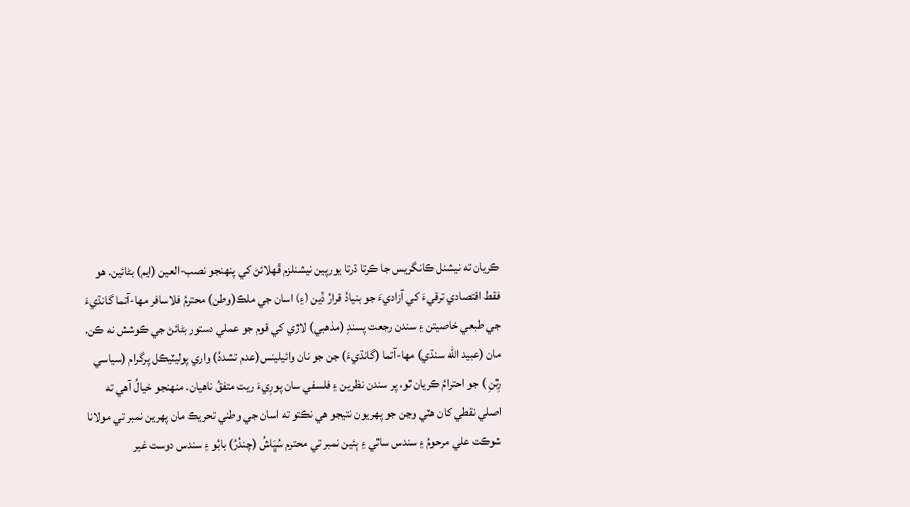ڪريان ته نيشنل ڪانگريس جا ڪرتا ڌرتا يورپين نيشنلزم ڦهلائڻ کي پنهنجو نصب-العين (ايم) بڻائين. هو فقط اقتصادي ترقيءَ کي آزاديءَ جو بنيادُ قرارُ ڏين (۽) اسان جي ملڪ(وطن) محترمُ فلاسافر مها-آتما گانڌيءَ جي طبعي خاصيتن ۽ سندن رجعت پسندِ (مذهبي) لاڙي کي قوم جو عملي دستور بڻائڻ جي ڪوشش نه ڪن.
مان (عبيد الله سنڌي) مها-آتما (گانڌيءَ) جن جو نان وائيلينس(عدم تشددُ) واري پوليٽيڪل پرگرام (سياسي رِٿنِ ) جو احترامُ ڪريان ٿو، پر سندن نظرين ۽ فلسفي سان پورِيءَ ريت متفقُ ناهيان. منهنجو خيالُ آهي ته اصلي نقطي کان هٽي وڃن جو پهريون نتيجو هي نڪتو ته اسان جي وطني تحريڪ مان پهرين نمبر تي مولانا شوڪت علي مرحومُ ۽ سندس ساٿي ۽ ٻئين نمبر تي محترم سُڀَاشُ (چندُرُ) بابُو ۽ سندس دوست غير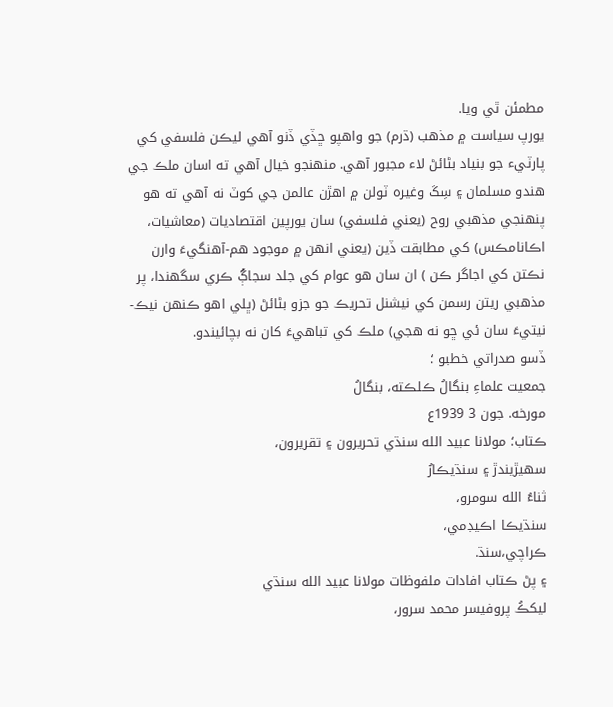مطمئن ٿي ويا.
يورپ سياست ۾ مذهب (ڌرم) جو واهپو ڇڏي ڏنو آهي ليڪن فلسفي کي پارٽيء جو بنياد بڻائڻ لاء مجبور آهي. منهنجو خيال آهي ته اسان ملڪ جي هندو مسلمان ۽ سِکَ وغيره ٽولن ۾ اهڙن عالمن جي کوٽ نه آهي ته هو پنهنجي مذهبي روح (يعني فلسفي) سان يورپين اقتصاديات (معاشيات، اڪانامڪس) کي مطابقت ڏين (يعني انهن ۾ موجود هم-آهنگيءَ وارن نڪتن کي اجاگر ڪن ) ان سان هو عوام کي جلد سجاڳُ ڪري سگهندا، پر مذهبي ريتن رسمن کي نيشنل تحريڪ جو جزو بڻائڻ (ڀلي اهو ڪنهن نيڪ-نيتيءَ سان ئي ڇو نه هجي) ملڪ کي تباهيءَ کان نه بچائيندو.
ڏسو صدراتي خطبو ؛
جمعيت علماءِ بنگالُ ڪلڪته، بنگالُ
مورخه. جون 3 1939ع
ڪتاب؛ مولانا عبيد الله سنڌي تحريرون ۽ تقريرون،
سهيڙيندڙ ۽ سنڌيڪارُ
ثناءُ الله سومرو،
سنڌيڪا اڪيڊمي،
ڪراچي،سنڌ.
۽ پڻ ڪتاب افادات ملفوظات مولانا عبيد الله سنڌي
ليکڪُ پروفيسر محمد سرور،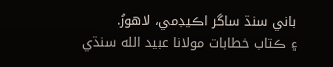باني سنڌ ساگر اڪيڊمي، لاهورُ.
۽ ڪتاب خطابات مولانا عبيد الله سنڌي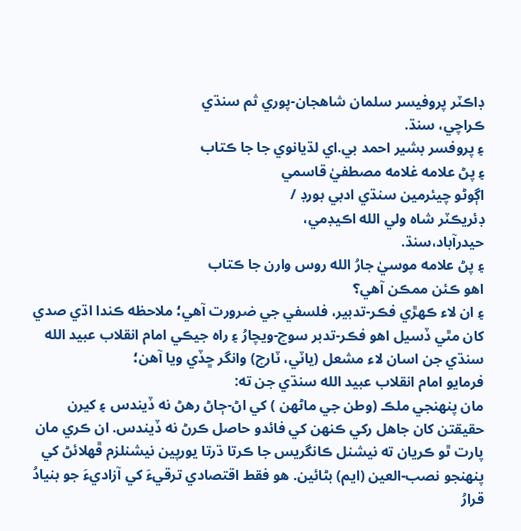ڊاڪٽر پروفيسر سلمان شاهجان-پوري ثم سنڌي
ڪراچي، سنڌ.
۽ پروفسر بشير احمد بي.اي لڌيانوي جا جا ڪتاب
۽ پڻ علامه غلامه مصطفيٰ قاسمي
اڳوڻو چيئرمين سنڌي ادبي بورڊ /
ڊئريڪٽر شاه ولي الله اڪيڊمي،
حيدرآباد،سنڌ.
۽ پڻ علامه موسيٰ جارُ الله روس وارن جا ڪتاب
اهو ڪئن ممڪن آهي؟
۽ ان لاء ڪهڙي فڪر-تدبير، فلسفي جي ضرورت آهي؛ ملاحظه ڪندا اڌي صدي کان مٿي ڏسيل اهو فڪر-تدبر سوچ-ويچارُ ۽ راه جيڪي امام انقلاب عبيد الله سنڌي جن اسان لاء مشعل (ياٽي، ٽارچ) وانگر ڇڏي ويا آهن؛
فرمايو امام انقلاب عبيد الله سنڌي جن ته:
مان پنهنجي ملڪ (وطن جي ماڻهن ) کي اڻ-ڄاڻ رهڻ نه ڏيندس ۽ کيرن حقيقتن کان جاهل رکي ڪنهن کي فائدو حاصل ڪرڻ نه ڏيندس. ان ڪري مان پارت ٿو ڪريان ته نيشنل ڪانگريس جا ڪرتا ڌرتا يورپين نيشنلزم ڦهلائڻ کي پنهنجو نصب-العين (ايم) بڻائين. هو فقط اقتصادي ترقيءَ کي آزاديءَ جو بنيادُ قرارُ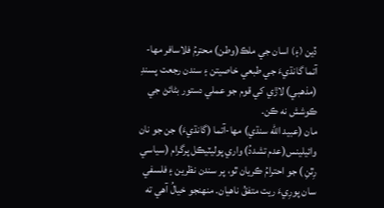ڏين (۽) اسان جي ملڪ(وطن) محترمُ فلاسافر مها-آتما گانڌيءَ جي طبعي خاصيتن ۽ سندن رجعت پسندِ (مذهبي) لاڙي کي قوم جو عملي دستور بڻائڻ جي ڪوشش نه ڪن.
مان (عبيد الله سنڌي) مها-آتما (گانڌيءَ) جن جو نان وائيلينس(عدم تشددُ) واري پوليٽيڪل پرگرام (سياسي رِٿنِ ) جو احترامُ ڪريان ٿو، پر سندن نظرين ۽ فلسفي سان پورِيءَ ريت متفقُ ناهيان. منهنجو خيالُ آهي ته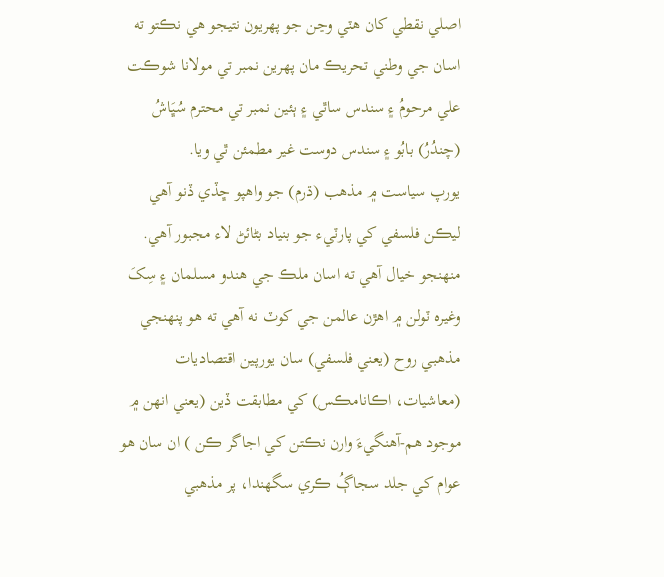اصلي نقطي کان هٽي وڃن جو پهريون نتيجو هي نڪتو ته اسان جي وطني تحريڪ مان پهرين نمبر تي مولانا شوڪت علي مرحومُ ۽ سندس ساٿي ۽ ٻئين نمبر تي محترم سُڀَاشُ (چندُرُ) بابُو ۽ سندس دوست غير مطمئن ٿي ويا.
يورپ سياست ۾ مذهب (ڌرم) جو واهپو ڇڏي ڏنو آهي ليڪن فلسفي کي پارٽيء جو بنياد بڻائڻ لاء مجبور آهي. منهنجو خيال آهي ته اسان ملڪ جي هندو مسلمان ۽ سِکَ وغيره ٽولن ۾ اهڙن عالمن جي کوٽ نه آهي ته هو پنهنجي مذهبي روح (يعني فلسفي) سان يورپين اقتصاديات (معاشيات، اڪانامڪس) کي مطابقت ڏين (يعني انهن ۾ موجود هم-آهنگيءَ وارن نڪتن کي اجاگر ڪن ) ان سان هو عوام کي جلد سجاڳُ ڪري سگهندا، پر مذهبي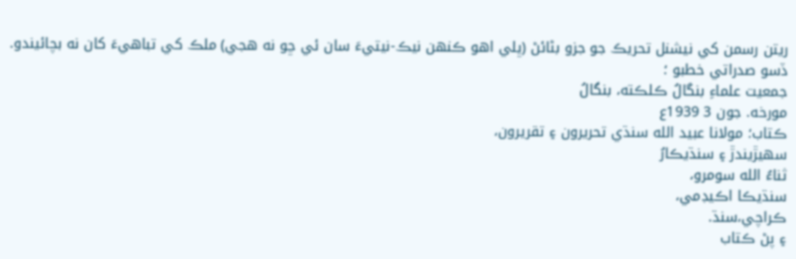ريتن رسمن کي نيشنل تحريڪ جو جزو بڻائڻ (ڀلي اهو ڪنهن نيڪ-نيتيءَ سان ئي ڇو نه هجي) ملڪ کي تباهيءَ کان نه بچائيندو.
ڏسو صدراتي خطبو ؛
جمعيت علماءِ بنگالُ ڪلڪته، بنگالُ
مورخه. جون 3 1939ع
ڪتاب؛ مولانا عبيد الله سنڌي تحريرون ۽ تقريرون،
سهيڙيندڙ ۽ سنڌيڪارُ
ثناءُ الله سومرو،
سنڌيڪا اڪيڊمي،
ڪراچي،سنڌ.
۽ پڻ ڪتاب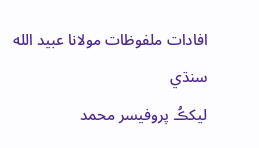افادات ملفوظات مولانا عبيد الله سنڌي
ليکڪُ پروفيسر محمد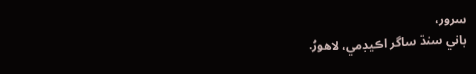سرور،
باني سنڌ ساگر اڪيڊمي، لاهورُ.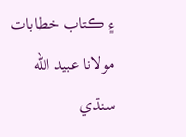۽ ڪتاب خطابات مولانا عبيد الله سنڌي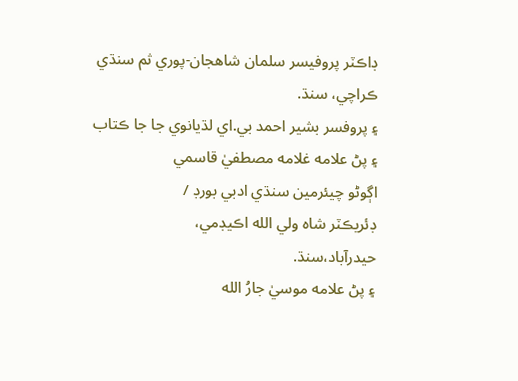ڊاڪٽر پروفيسر سلمان شاهجان-پوري ثم سنڌي
ڪراچي، سنڌ.
۽ پروفسر بشير احمد بي.اي لڌيانوي جا جا ڪتاب
۽ پڻ علامه غلامه مصطفيٰ قاسمي
اڳوڻو چيئرمين سنڌي ادبي بورڊ /
ڊئريڪٽر شاه ولي الله اڪيڊمي،
حيدرآباد،سنڌ.
۽ پڻ علامه موسيٰ جارُ الله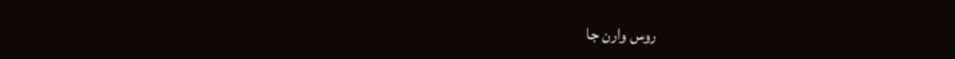روس وارن جا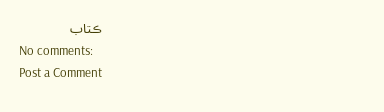ڪتاب
No comments:
Post a Comment